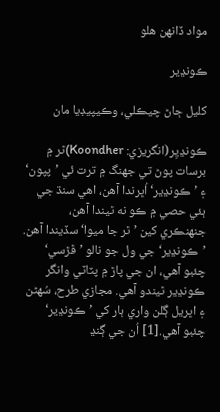مواد ڏانھن هلو

ڪونڍير

کليل ڄاڻ چيڪلي، وڪيپيڊيا مان

ڪونڍيِر(انگريزي: Koondher)ٿر ۾ برسات پوڻ تي جهنگ ۾ ترت ئي ’پپون‘ ۽ ’ڪونڍير‘ اُڀرندا آهن، اهي سنڌ جي ٻئي حصي ۾ ڪو نه ٿيندا آهن، جنهنڪري کين ’ٿر جا ميوا‘ سڏيندا آهن. ’ڪونڍير‘ جي ول جو نالو ’ڦڙسي‘ چئبو آهي، ان جي پاڙ ۾ پٽاٽي وانگر ڪونڍير ٿيندو آهي. مجازي طرح، سُهڻن ۽ اڀريل ڳلن واري ٻار کي ’ڪونڍير‘ چئبو آهي.[1] اُن جي ڳنڍ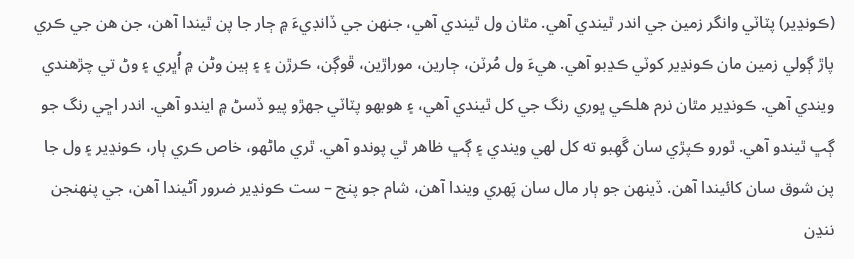(ڪونڍير) پٽاٽي وانگر زمين جي اندر ٿيندي آهي. مٿان ول ٿيندي آهي، جنهن جي ڏانڊيءَ ۾ ڄار جا پن ٿيندا آهن، جن هن جي ڪري پاڙ ڳولي زمين مان ڪونڍير کوٽي ڪڍبو آهي. هيءَ ول مُرٽن، ڄارين، موراڙين، ڦوڳن، ڪرڙن ۽ ۽ ٻين وڻن ۾ اُڀري ۽ وڻ تي چڙهندي ويندي آهي. ڪونڍير مٿان نرم هلڪي ڀوري رنگ جي کل ٿيندي آهي، ۽ هوبهو پٽاٽي جهڙو پيو ڏسڻ ۾ ايندو آهي. اندر اڇي رنگ جو ڳڀ ٿيندو آهي. ٿورو ڪپڙي سان گَهِبو ته کل لهي ويندي ۽ ڳڀ ظاهر ٿي پوندو آهي. ٿري ماڻهو، خاص ڪري ٻار، ڪونڍير ۽ ول جا پن شوق سان کائيندا آهن. ڏينهن جو ٻار مال سان پَهري ويندا آهن، شام جو پنج – ست ڪونڍير ضرور آڻيندا آهن، جي پنهنجن ننڍن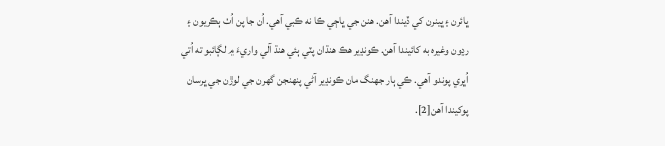ڀائرن ۽ ڀينرن کي ڏيندا آهن. هنن جي ڀاڄي ڪا نه ڪبي آهي. اُن جا پن اُٺ ٻڪريون ۽ رڍون وغيره به کائيندا آهن. ڪونڍير هڪ هنڌان پٽي ٻئي هنڌ آلي واريءَ ۾ لڳائبو ته اُتي اُڀري پوندو آهي. ڪي ٻار جهنگ مان ڪونڍير آڻي پنهنجن گهرن جي لوڙن جي ڀرسان پوکيندا آهن[2].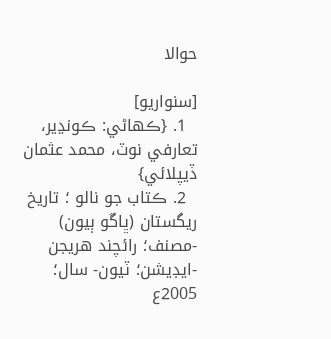حوالا

[سنواريو]
  1. {ڪھاڻي: ڪونڍير، تعارفي نوٽ، محمد عثمان ڏيپلائي}
  2. ڪتاب جو نالو ؛ تاريخ ريگستان (ڀاڱو ٻيون) -مصنف؛ رائچند هريجن -ايڊيشن؛ ٽيون- سال؛ 2005ع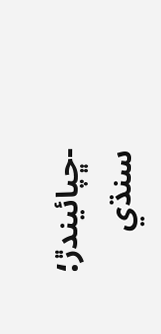-ڇپائيندڙ؛ سنڌي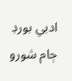ادبي بورڊ ڄام شورو